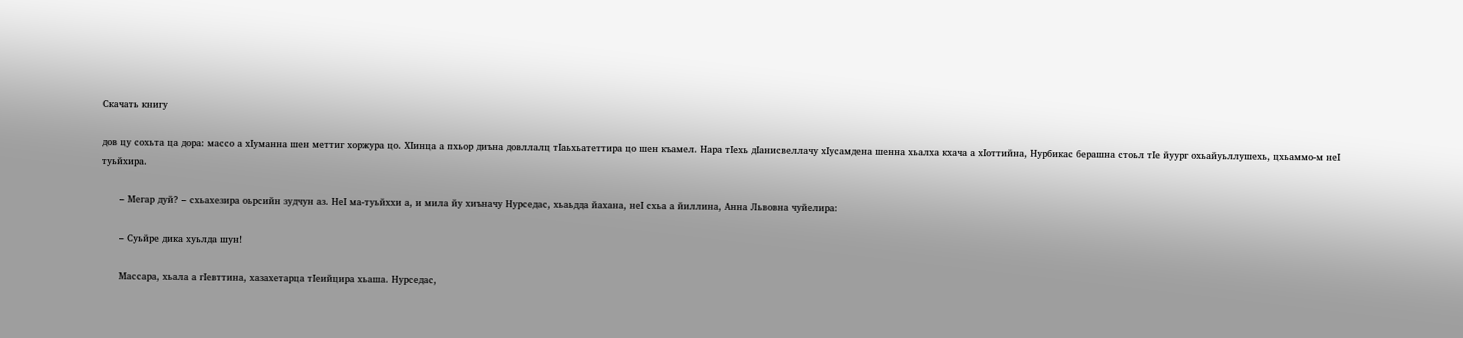Скачать книгу

дов цу сохьта ца дора: массо а хIуманна шен меттиг хоржура цо. ХIинца а пхьор диъна довллалц тIаьхьатеттира цо шен къамел. Нара тIехь дIанисвеллачу хIусамдена шенна хьалха кхача а хIоттийна, Нурбикас берашна стоьл тIе йуург охьайуьллушехь, цхьаммо-м неI туьйхира.

      – Мегар дуй? – схьахезира оьрсийн зудчун аз. НеI ма-туьйххи а, и мила йу хиъначу Нурседас, хьаьдда йахана, неI схьа а йиллина, Анна Львовна чуйелира:

      – Суьйре дика хуьлда шун!

      Массара, хьала а гIевттина, хазахетарца тIеийцира хьаша. Нурседас,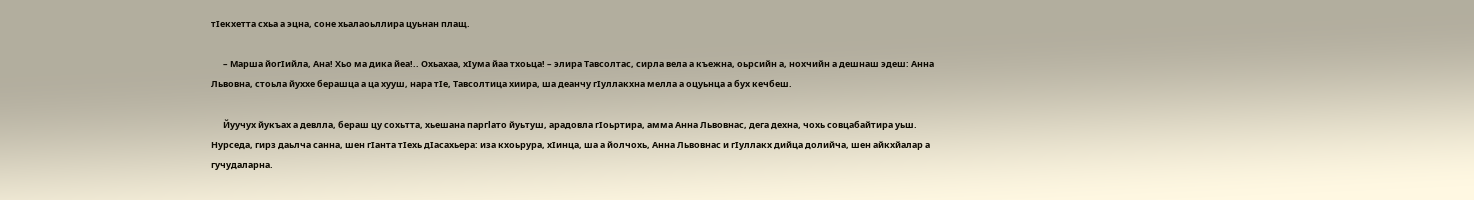тIекхетта схьа а эцна, соне хьалаоьллира цуьнан плащ.

      – Марша йогIийла, Ана! Хьо ма дика йеа!.. Охьахаа, хIума йаа тхоьца! – элира Тавсолтас, сирла вела а къежна, оьрсийн а, нохчийн а дешнаш эдеш: Анна Львовна, стоьла йуххе берашца а ца хууш, нара тIе, Тавсолтица хиира, ша деанчу гIуллакхна мелла а оцуьнца а бух кечбеш.

      Йуучух йукъах а девлла, бераш цу сохьтта, хьешана пapгlaто йуьтуш, арадовла гIоьртира, амма Анна Львовнас, дега дехна, чохь совцабайтира уьш. Нурседа, гирз даьлча санна, шен гIанта тIехь дIасахьера: иза кхоьрура, хIинца, ша а йолчохь, Анна Львовнас и гIуллакх дийца долийча, шен айкхйалар а гучудаларна.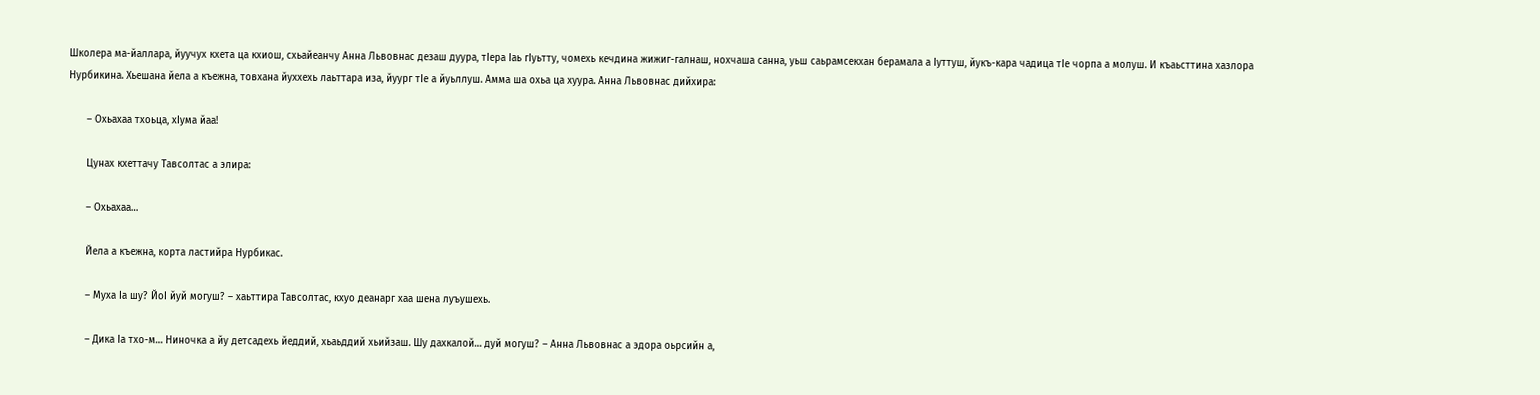Школера ма-йаллара, йуучух кхета ца кхиош, схьайеанчу Анна Львовнас дезаш дуура, тIера Iаь гIуьтту, чомехь кечдина жижиг-галнаш, нохчаша санна, уьш саьрамсекхан берамала а Iуттуш, йукъ-кара чадица тIе чорпа а молуш. И къаьсттина хазлора Нурбикина. Хьешана йела а къежна, товхана йуххехь лаьттара иза, йуург тIе а йуьллуш. Амма ша охьа ца хуура. Анна Львовнас дийхира:

      – Охьахаа тхоьца, хIума йаа!

      Цунах кхеттачу Тавсолтас а элира:

      – Охьахаа…

      Йела а къежна, корта ластийра Нурбикас.

      – Муха Iа шу? ЙоI йуй могуш? – хаьттира Тавсолтас, кхуо деанарг хаа шена луъушехь.

      – Дика Iа тхо-м… Ниночка а йу детсадехь йеддий, хьаьддий хьийзаш. Шу дахкалой… дуй могуш? – Анна Львовнас а эдора оьрсийн а,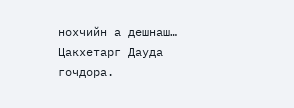нохчийн а дешнаш… Цакхетарг Дауда гочдора.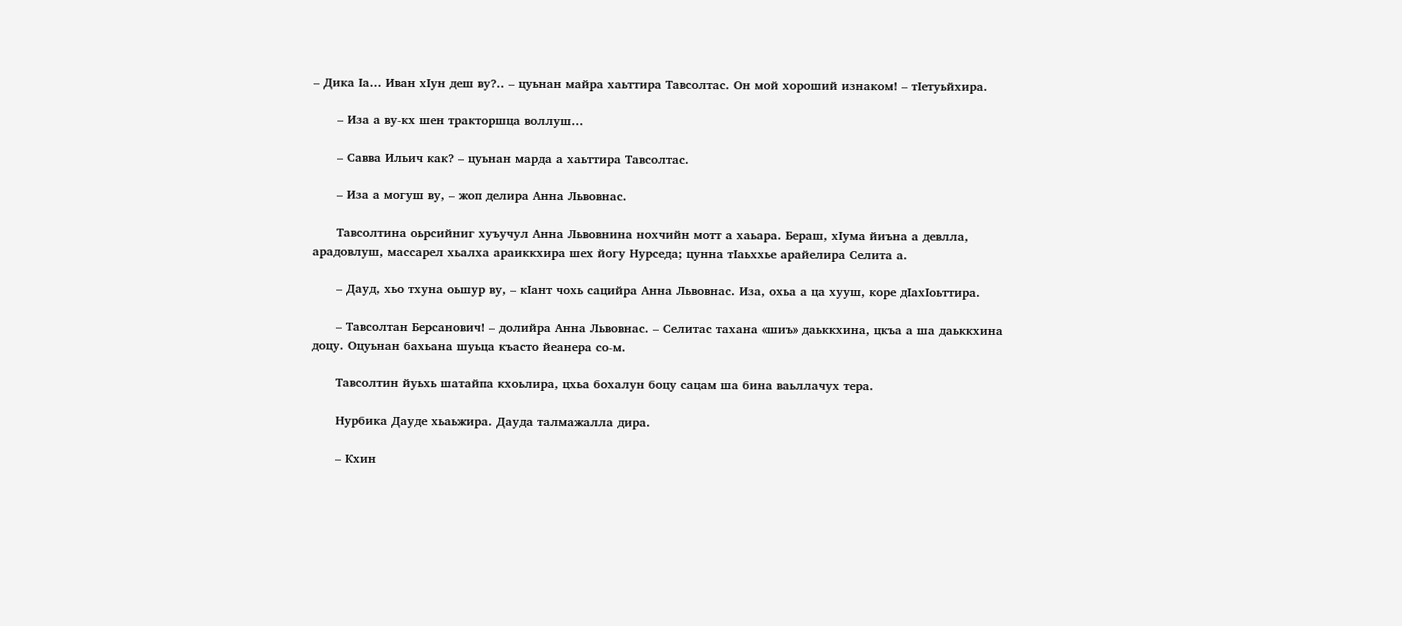– Дика Iа… Иван хIун деш ву?.. – цуьнан майра хаьттира Тавсолтас. Он мой хороший изнаком! – тIетуьйхира.

      – Иза а ву-кх шен тракторшца воллуш…

      – Савва Ильич как? – цуьнан марда а хаьттира Тавсолтас.

      – Иза а могуш ву, – жоп делира Анна Львовнас.

      Тавсолтина оьрсийниг хуъучул Анна Львовнина нохчийн мотт а хаьара. Бераш, хIума йиъна а девлла, арадовлуш, массарел хьалха араиккхира шех йогу Нурседа; цунна тIаьххье арайелира Селита а.

      – Дауд, хьо тхуна оьшур ву, – кIант чохь сацийра Анна Львовнас. Иза, охьа а ца хууш, коре дIахIоьттира.

      – Тавсолтан Берсанович! – долийра Анна Львовнас. – Селитас тахана «шиъ» даьккхина, цкъа а ша даьккхина доцу. Оцуьнан бахьана шуьца къасто йеанера со-м.

      Тавсолтин йуьхь шатайпа кхоьлира, цхьа бохалун боцу сацам ша бина ваьллачух тера.

      Нурбика Дауде хьаьжира. Дауда талмажалла дира.

      – Кхин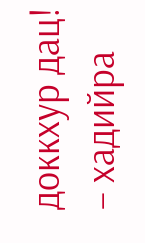доккхур дац! – хадийра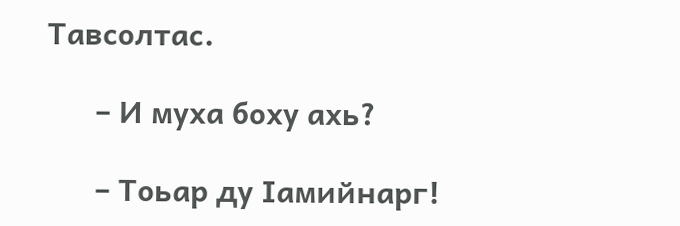Тавсолтас.

      – И муха боху ахь?

      – Тоьар ду Iамийнарг!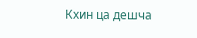Кхин ца дешча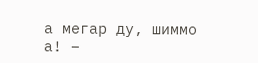а мегар ду, шиммо а! –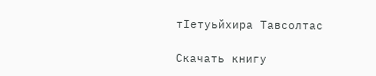тIетуьйхира Тавсолтас

Скачать книгу